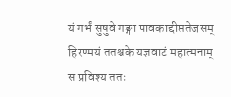यं गर्भं सुषुवे गङ्गा पावकाद्दीप्ततेजसम्
हिरण्मयं ततश्चके यज्ञवाटं महात्मनाम्
स प्रविश्य ततः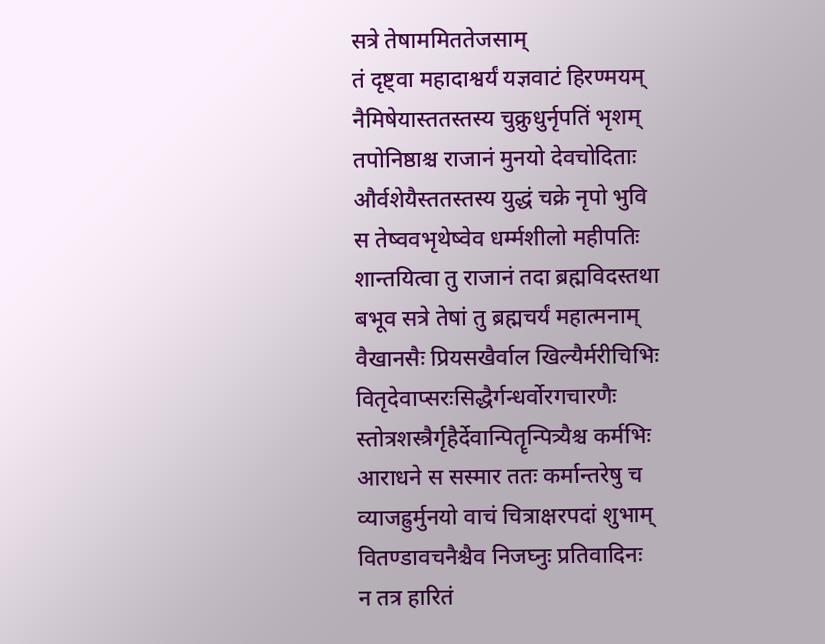सत्रे तेषाममिततेजसाम्
तं दृष्ट्वा महादाश्वर्यं यज्ञवाटं हिरण्मयम्
नैमिषेयास्ततस्तस्य चुक्रुधुर्नृपतिं भृशम्
तपोनिष्ठाश्च राजानं मुनयो देवचोदिताः
और्वशेयैस्ततस्तस्य युद्धं चक्रे नृपो भुवि
स तेष्ववभृथेष्वेव धर्म्मशीलो महीपतिः
शान्तयित्वा तु राजानं तदा ब्रह्मविदस्तथा
बभूव सत्रे तेषां तु ब्रह्मचर्यं महात्मनाम्
वैखानसैः प्रियसखैर्वाल खिल्यैर्मरीचिभिः
वितृदेवाप्सरःसिद्धैर्गन्धर्वोरगचारणैः
स्तोत्रशस्त्रैर्गृहैर्देवान्पितॄन्पित्र्यैश्च कर्मभिः
आराधने स सस्मार ततः कर्मान्तरेषु च
व्याजह्रुर्मुनयो वाचं चित्राक्षरपदां शुभाम्
वितण्डावचनैश्चैव निजघ्नुः प्रतिवादिनः
न तत्र हारितं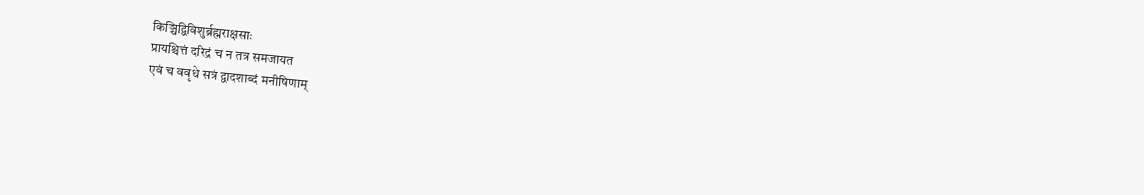किञ्चिद्विविशुर्ब्रह्मराक्षसाः
प्रायश्चित्तं दरिद्रं च न तत्र समजायत
एवं च ववृधे सत्रं द्वादशाब्दं मनीषिणाम्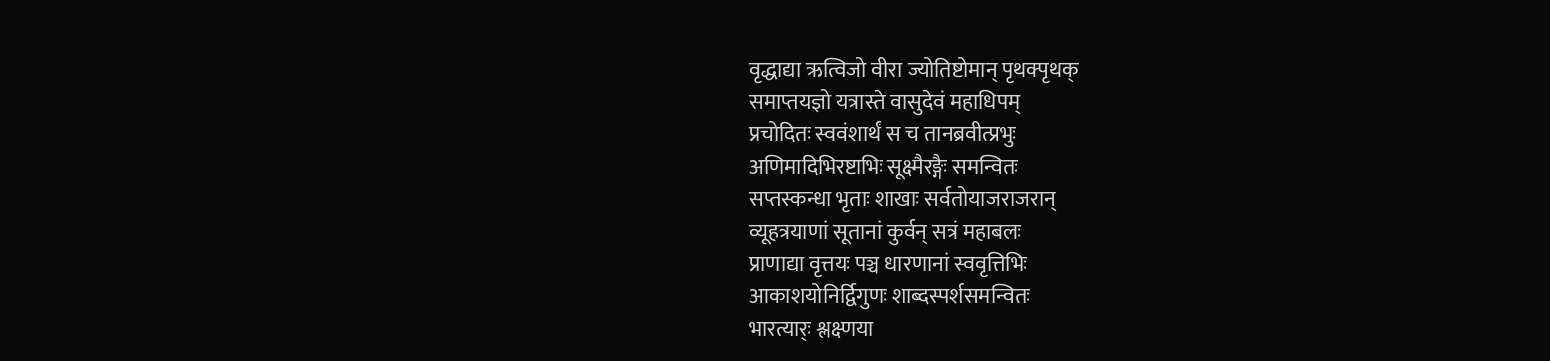वृद्धाद्या ऋत्विजो वीरा ज्योतिष्टोमान् पृथक्पृथक्
समाप्तयज्ञो यत्रास्ते वासुदेवं महाधिपम्
प्रचोदितः स्ववंशार्थं स च तानब्रवीत्प्रभुः
अणिमादिभिरष्टाभिः सूक्ष्मैरङ्गैः समन्वितः
सप्तस्कन्धा भृताः शाखाः सर्वतोयाजराजरान्
व्यूहत्रयाणां सूतानां कुर्वन् सत्रं महाबलः
प्राणाद्या वृत्तयः पञ्च धारणानां स्ववृत्तिभिः
आकाशयोनिर्द्विगुणः शाब्दस्पर्शसमन्वितः
भारत्यार्ः श्लक्ष्णया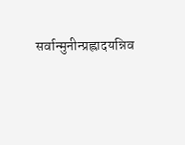सर्वान्मुनीन्प्रह्लादयन्निव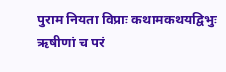पुराम नियता विप्राः कथामकथयद्विभुः
ऋषीणां च परं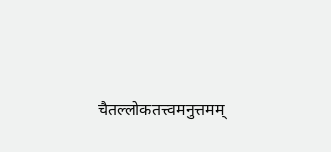चैतल्लोकतत्त्वमनुत्तमम्